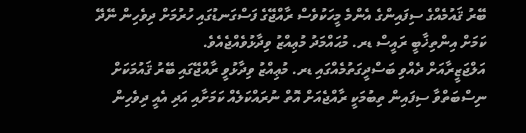ބޭރު ޤައުމެއްގެ ސިފައިންގެ އެންމެ މީހަކުވެސް ރާއްޖޭގެ ފަސްގަނޑުގައި ހުރުމަށް ދިވެހިން ނޭދޭ ކަމަށް އިންތިޚާބީ ރައީސް ޑރ. މުޙައްމަދު މުޢިއްޒު ވިދާޅުވެއްޖެއެވެ.
އަލްޖަޒީރާއަށް ދެއްވި ބަސްދީގަތުމެއްގައި ޑރ. މުޢިއްޒު ވިދާޅުވީ ރާއްޖޭގައި ބޭރު ޤައުމަކަށް ނިސްބަތްވާ ސިފައިން ތިބުމަކީ ރާއްޖެއަށް އޮތް ނުރައްކަލެއް ކަމަށާއި އަދި އެއީ ދިވެހިން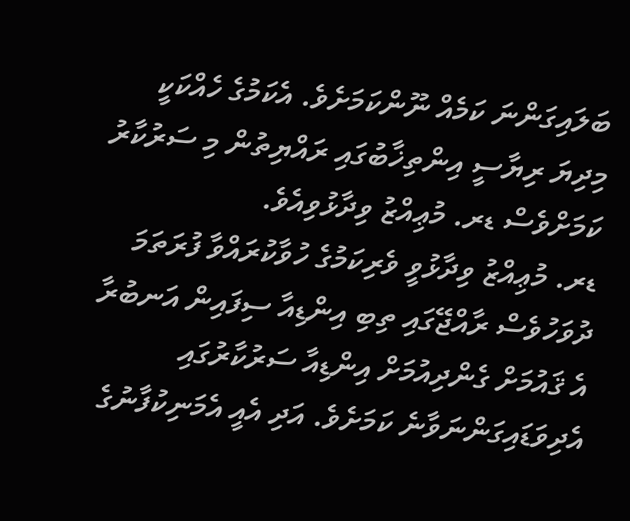ބަލައިގަންނަ ކަމެއް ނޫންކަމަށެވެ. އެކަމުގެ ހެއްކަކީ މިދިޔަ ރިޔާސީ އިންތިޚާބުގައި ރައްޔިތުން މި ސަރުކާރު ކަމަށްވެސް ޑރ. މުޢިއްޒު ވިދާޅުވިއެވެ.
ޑރ. މުޢިއްޒު ވިދާޅުވީ ވެރިކަމުގެ ހުވާކުރައްވާ ފުރަތަމަ ދުވަހުވެސް ރާއްޖޭގައި ތިބި އިންޑިއާ ސިފައިން އަނބުރާ އެ ޤައުމަށް ގެންދިއުމަށް އިންޑިއާ ސަރުކާރުގައި އެދިވަޑައިގަންނަވާނެ ކަމަށެވެ. އަދި އެއީ އެމަނިކުފާނުގެ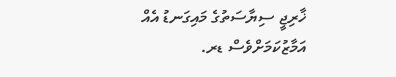ޚާރިޖީ ސިޔާސަތުގެ މައިގަނޑު އެއް އަމާޒުކަމަށްވެސް ޑރ.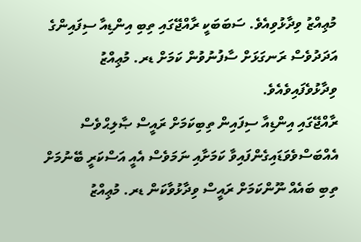މުޢިއްޒު ވިދާޅުވިއެވެ. ސަބަބަކީ ރާއްޖޭގައި ތިބި އިންޑިއާ ސިފައިންގެ އަދަދުވެސް ރަނގަޅަށް ސާފުނުވުން ކަމަށް ޑރ. މުޢިއްޒު ވިދާޅުވެފައިވެއެވެ.
ރާއްޖޭގައި އިންޑިއާ ސިފައިން ތިބިކަމަށް ރައީސް ޞާލިޙްވެސް އެއްބަސްވެވަޑައިގެންފައިވާ ކަމަށާއި ނަމަވެސް އެއީ އަސްކަރީ ބޭނުމަށް ތިބި ބައެއް ނޫންކަމަށް ރައީސް ވިދާޅުވާކަން ޑރ. މުޢިއްޒު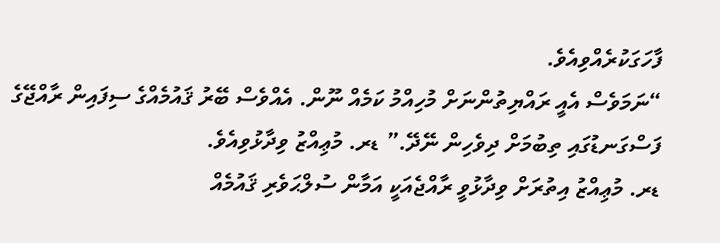ފާހަގަކުރެއްވިއެވެ.
“ނަމަވެސް އެއީ ރައްޔިތުންނަށް މުހިއްމު ކަމެއް ނޫން. އެއްވެސް ބޭރު ޤައުމެއްގެ ސިފައިން ރާއްޖޭގެ ފަސްގަނޑުގައި ތިބުމަށް ދިވެހިން ނޭދޭ.” ޑރ. މުޢިއްޒު ވިދާޅުވިއެވެ.
ޑރ. މުޢިއްޒު އިތުރަށް ވިދާޅުވީ ރާއްޖެއަކީ އަމާން ސުލްޙަވެރި ޤައުމެއް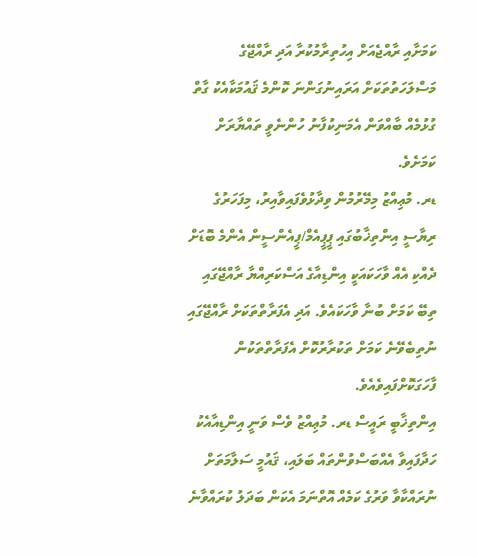ކަމަށާއި ރާއްޖެއަށް އިހުތިރާމުކުރާ އަދި ރާއްޖޭގެ މަސްލަހަތުތަކަށް އަރައިނުގަންނަ ކޮންމެ ޤައުމަކާއެކު ގާތް ގުޅުމެއް ބާއްވަން އެމަނިކުފާނު ހުންނެވީ ތައްޔާރަށް ކަމަށެވެ.
ޑރ. މުޢިއްޒު މިމޭރުމުން ވިދާޅުވެފައިވާއިރު، މިފަހަރުގެ ރިޔާސީ އިންތިޚާބުގައި ޕީޕީއެމް/ޕީއެންސީން އެންމެ ބޮޑަށް ދެއްކި އެއް ވާހަކައަކީ އިންޑިއާގެ އަސްކަރިއްޔާ ރާއްޖޭގައި ތިބޭ ކަމަށް ބުނާ ވާހަކައެވެ. އަދި އެފަރާތްތަކަށް ރާއްޖޭގައި ނުތިބެވޭނެ ކަމަށް ތަކުރާރުކޮށް އެފަރާތްތަކުން ފާހަގަކޮށްފައިވެއެވެ.
އިންތިޚާބީ ރައީސް ޑރ. މުޢިއްޒު ވެސް ވަނީ އިންޑިއާއެކު ހަދާފައިވާ އެއްބަސްވުންތައް ބަލައި، ޤައުމީ ސަލާމަތަށް ނުރައްކާވާ ވަރުގެ ކަމެއް އޮތްނަމަ އެކަން ބަދަލު ކުރައްވާނެ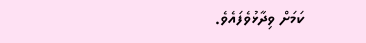ކަމަށް ވިދާޅުވެފައެވެ.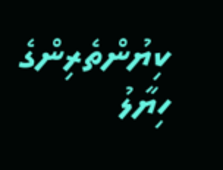ކިޔުންތެރިންގެ ހިޔާލު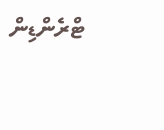ޓްރެންޑިން